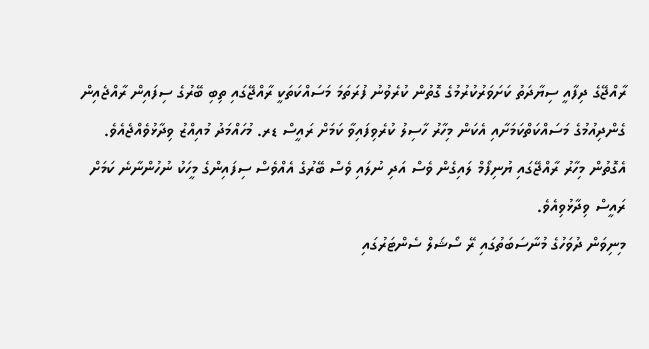ރާއްޖޭގެ ދިފާއީ ސިޔާދަތު ކަށަވަރުކުރުމުގެ ގޮތުން ކުރެވުނު ފުރަތަމަ މަސައްކަތަކީ ރާއްޖޭގައި ތިބި ބޭރުގެ ސިފައިން ރާއްޖެއިން ގެންދިއުމުގެ މަސައްކަތްކަމަށާއި އެކަން މިހާރު ހާސިލު ކުރެވިފައިވާ ކަމަށް ރައީސް ޑރ. މުހައްމަދު މުއިއްޒު ވިދާޅުވެއްޖެއެވެ.
އެގޮތުން މިހާރު ރާއްޖޭގައި ޔުނިފޯމް ލައިގެން ވެސް އަދި ނުލައި ވެސް ބޭރުގެ އެއްވެސް ސިފައިންގެ މީހަކު ނުހުންނާނެ ކަމަށް ރައީސް ވިދާޅުވިއެވެ.
މިނިވަން ދުވަހުގެ މުނާސަބަތުގައި ރޭ ސޯޝަލް ސެންޓަރުގައި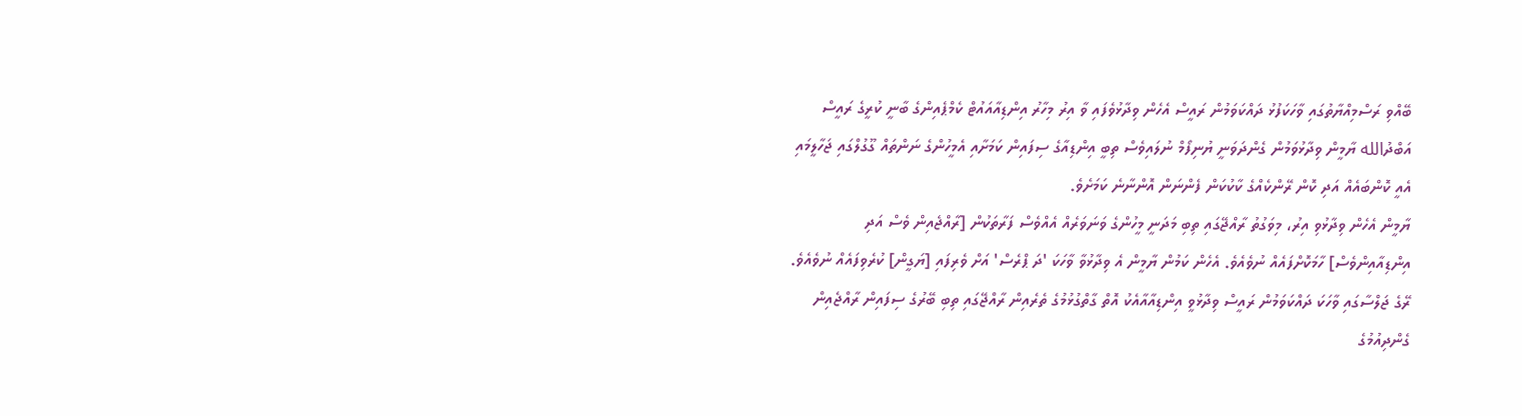ބޭއްވި ރަސްމިއްޔާތުގައި ވާހަކަފުޅު ދައްކަވަމުން ރައީސް އެހެން ވިދާޅުވެފައި ވާ އިރު މިހާރު އިންޑިއާއައުޓް ކެމްޕެއިންގެ ބާނީ ކުރީގެ ރައީސް އަބްދުالله ޔާމީން ވިދާޅުވަމުން ގެންދަވަނީ ޔުނިފޯމް ނުލައިވެސް ތިބީ އިންޑިއާގެ ސިފައިން ކަމަށާއި އެމީހުންގެ ނަންތައް ގޫގުލްގައި ޖަހާލީމައި އެއީ ކޮންބައެއް އަދި ކޮން ރޭންކެއްގެ ކާކުކަން ފެންނަން އޮންނާނެ ކަމަށެވެ.
ޔާމީން އެހެން ވިދާޅުވި އިރު، މިވަގުތު ރާއްޖޭގައި ތިބި މަދަނީ މީހުންގެ ވަނަވަރެއް އެއްވެސް ފަރާތަކުން [ރާއްޖެއިން ވެސް އަދި އިންޑިއާއިންވެސް] ހާމަކޮށްފައެއް ނުވެއެވެ. އެހެން ކަމުން ޔާމީން އެ ވިދާޅުވާ ވާހަކަ 'ދަ ޕްރެސް' އަށް ވެރިފައި [ޔަގީން] ކުރެވިފައެއް ނުވެއެވެ.
ރޭގެ ޖަލްސާގައި ވާހަކަ ދައްކަވަމުން ރައީސް ވިދާޅުވީ އިންޑިއާއާއެކު އޮތް ގާތްގުޅުމުގެ ތެރެއިން ރާއްޖޭގައި ތިބި ބޭރުގެ ސިފައިން ރާއްޖެއިން ގެންދިއުމުގެ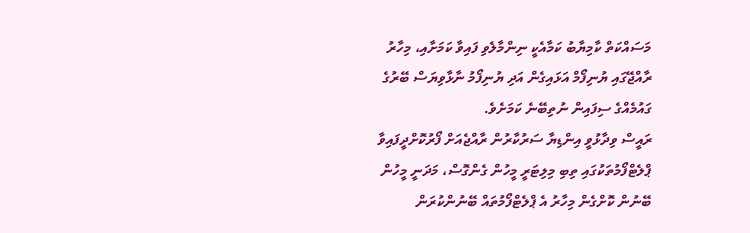މަސައްކަތް ކާމިޔާބު ކަމާއެކީ ނިންމާލެވި ފައިވާ ކަމަށާއި، މިހާރު ރާއްޖޭގައި ޔުނިފޯމް އަޅައިގެން އަދި ޔުނިފޯމު ނާޅާވިޔަސް ބޭރުގެ ގައުމެއްގެ ސިފައިން ނުތިބޭނެ ކަމަށެވެ.
ރައީސް ވިދާޅުވީ އިންޑިޔާ ސަރުކާރުން ރާއްޖެއަށް ފޯރުކޮށްދީފައިވާ ޕްލެޓްފޯމުތަކުގައި ތިބި މިލިޓަރީ މީހުން ގެންގޮސް، މަދަނީ މީހުން ބޭނުން ކޮށްގެން މިހާރު އެ ޕްލެޓްފޯމުތައް ބޭނުންކުރަން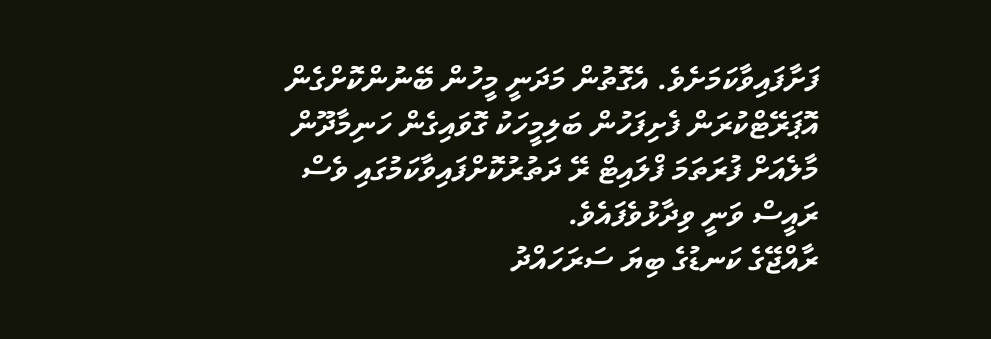ފަށާފައިވާކަމަށެވެ. އެގޮތުން މަދަނީ މީހުން ބޭނުންކޮށްގެން އޮޕަރޭޓްކުރަން ފެށިފަހުން ބަލިމީހަކު ގޮވައިގެން ހަނިމާދޫން މާލެއަށް ފުރަތަމަ ފްލައިޓް ރޭ ދަތުރުކޮށްފައިވާކަމުގައި ވެސް ރައީސް ވަނީ ވިދާޅުވެފައެވެ.
ރާއްޖޭގެ ކަނޑުގެ ބިޔަ ސަރަހައްދު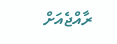ރާއްޖެއަށް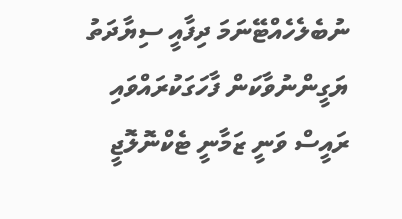ނުބެލެހެއްޓޭނަމަ ދިފާއީ ސިޔާދަތު ޔަގީންނުވާކަން ފާހަގަކުރައްވައި ރައީސް ވަނީ ޒަމާނީ ޓެކްނޮލޮޖީ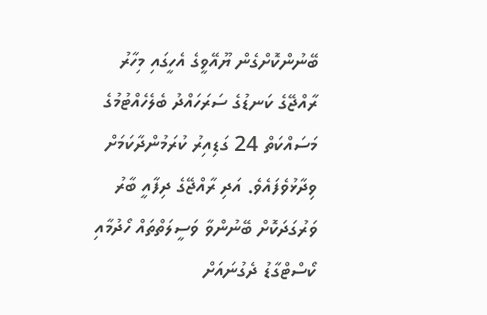ބޭނުންކޮށްގެން ޔޫއޭވީގެ އެހީގައި މިހާރު ރާއްޖޭގެ ކަނޑުގެ ސަރަހައްދު ބެލެހެއްޓުމުގެ މަސައްކަތް 24 ގަޑިއިރު ކުރަމުންދާކަމަށް ވިދާޅުވެފައެވެ. އަދި ރާއްޖޭގެ ދިފާއީ ބާރު ވަރުގަދަކޮށް ބޭނުންވާ ވަސީލަތްތައް ހޯދުމާއި ކޯސްޓްގާޑު ދެގުނައަށް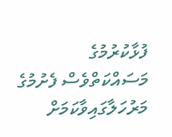ފުޅާކުރުމުގެ މަސައްކަތްވެސް ފެށުމުގެ މަރުހަލާގައިވާކަމަށް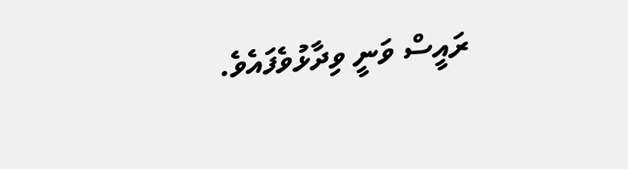ރައީސް ވަނީ ވިދާޅުވެފައެވެ.